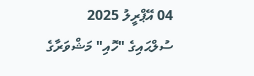04 އޭޕްރީލު 2025
ސުލްޙައިގެ "ހޮއި" މަޝްވަރާގެ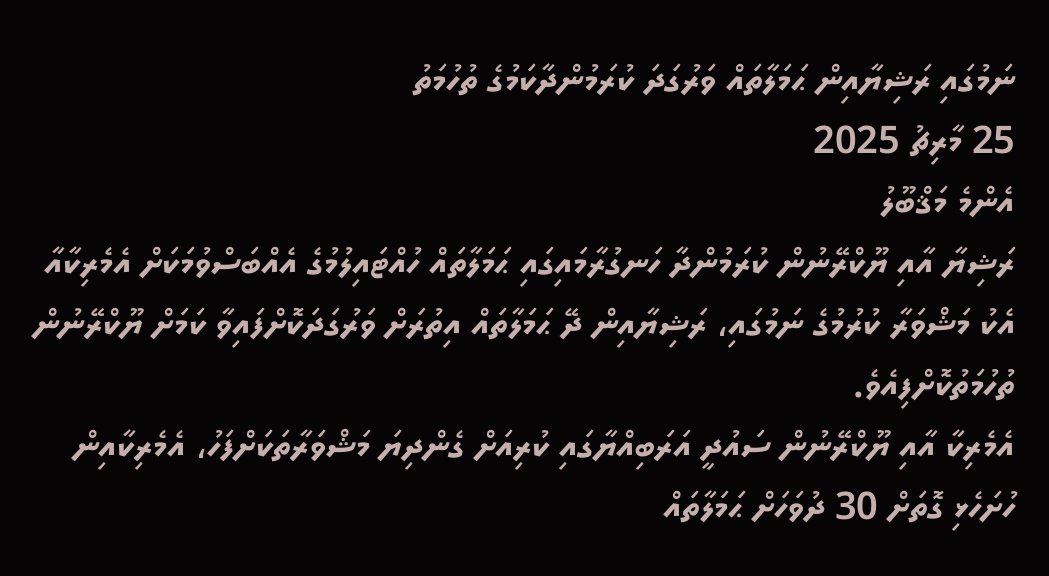ނަމުގައި ރަޝިޔާއިން ޙަމަލާތައް ވަރުގަދަ ކުރަމުންދާކަމުގެ ތުހުމަތު
25 މާރިޗު 2025
އެންމެ މަޤްބޫލު
ރަޝިޔާ އާއި ޔޫކްރޭނުން ކުރަމުންދާ ހަނގުރާމައިގައި ޙަމަލާތައް ހުއްޓައިލުމުގެ އެއްބަސްވުމަކަށް އެމެރިކާއާ އެކު މަޝްވަރާ ކުރުމުގެ ނަމުގައި، ރަޝިޔާއިން ދޭ ޙަމަލާތައް އިތުރަށް ވަރުގަދަކޮށްފައިވާ ކަމަށް ޔޫކްރޭނުން ތުހުމަތުކޮށްފިއެވެ.
އެމެރިކާ އާއި ޔޫކްރޭނުން ސައުދީ އަރަބިއްޔާގައި ކުރިއަށް ގެންދިޔަ މަޝްވަރާތަކަށްފަހު، އެމެރިކާއިން ހުށަހެޅި ގޮތަށް 30 ދުވަހަށް ޙަމަލާތައް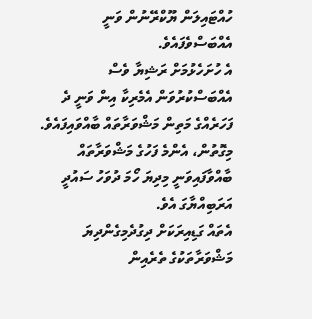ހުއްޓައިލަން ޔޫކްރޭނުން ވަނީ އެއްބަސްވެފައެވެ.
އެ ހުށަހެޅުމަށް ރަޝިޔާ ވެސް އެއްބަސްކުރުވަން އެމެރިކާ އިން ވަނީ ދެ ފަހަރެއްގެ މަތިން މަޝްވަރާތައް ބާއްވައިފައެވެ. މިގޮތުން، އެންމެ ފަހުގެ މަޝްވަރާތައް ބާއްވާފައިވަނީ މިދިޔަ ހޯމަ ދުވަހު ސައުދީ އަރަބިއްޔާގަ އެވެ.
އެތައް ގަޑިއިރަކަށް ދިގުދެމިގެންދިޔަ މަޝްވަރާތަކުގެ ތެރެއިން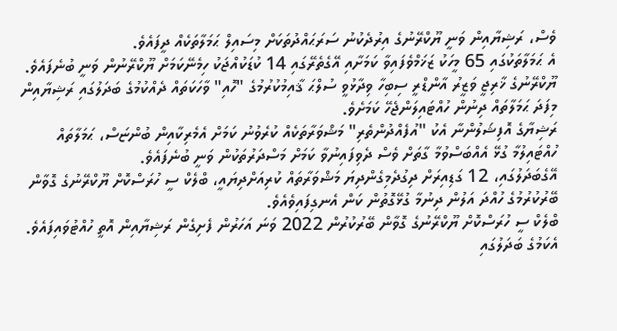ވެސް، ރަޝިޔާއިން ވަނީ ޔޫކްރޭނުގެ އިރުދެކުނު ސަރަޙައްދުތަކަށް މިސައިލް ޙަމަލާތަކެއް ދީފައެވެ.
އެ ޙަމަލާތަކުގައި 65 މީހަކު ޒަޚަމްވެފައިވާ ކަމަށާއި އޭގެތެރޭގައި 14 ކުޑަކުއްޖަކު ހިމެނޭކަމަށް ޔޫކްރޭނުން ވަނީ ބުނެފައެވެ.
ޔޫކްރޭނުގެ ޚާރިޖީ ވަޒީރު އާންޑްރީ ސިބިހާ ވިދާޅުވީ ސުލްޙަ ޤާއިމުކުރުމުގެ "ހޮއި" ވާހަކަތައް ދެއްކުމުގެ ބަދަލުގައި ރަޝިޔާއިން މިފަދަ ޙަމަލާތައް ދިނުން ހުއްޓައިލަންޖެހޭ ކަމަށެވެ.
ރަޝިޔާގެ އޮފިޝަލުންނާ އެކު "އުފެއްދުންތެރި" މަޝްވަރާތަކެއް ކުރެވުނު ކަމަށް އެމެރިކާއިން ބުންޏަސް، ޙަމަލާތައް ހުއްޓައިލުމާ ގުޅޭ އެއްބަސްވުމާ ގާތަށް ވެސް ދެވިފައިނުވާ ކަމަށް މަސްދަރުތަކުން ވަނީ ބުނެފައެވެ.
އޭގެބަދަލުގައި، 12 ގަޑިއިރަށް ދިގުދެމިގެންދިޔަ މަޝްވަރާތައް ކުރިއަށްދިޔައީ، ބްލެކް ސީ ހުރަސްކޮށް ޔޫކްރޭނުގެ ގޮވާން ބޭރުކުރުމުގެ ހުއްދަ އަލުން ދިނުމާ ގުޅޭގޮތުން ކަން އެނގިފައިވެއެވެ.
ބްލެކް ސީ ހުރަސްކޮށް ޔޫކްރޭނުގެ ގޮވާން ބޭރުކުރުން 2022 ވަނަ އަހަރުން ފެށިގެން ރަޝިޔާއިން އޮތީ ހުއްޓުވައިފައެވެ.
އެކަމުގެ ބަދަލުގައި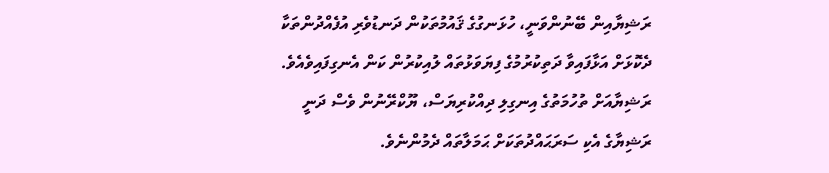ރަޝިޔާއިން ބޭނުންވަނީ، ހުޅަނގުގެ ޤައުމުތަކުން ދަނޑުވެރި އުފެއްދުންތަކާ ދެކޮޅަށް އަޅާފައިވާ ދަތިކުރުމުގެ ފިޔަވަޅުތައް ލުއިކުރުން ކަން އެނގިފައިވެއެވެ.
ރަޝިޔާއަށް ތުހުމަތުގެ އިނގިލި ދިއްކުރިޔަސް، ޔޫކްރޭނުން ވެސް ދަނީ ރަޝިޔާގެ އެކި ސަރަޙައްދުތަކަށް ޙަމަލާތައް ދެމުންނެވެ.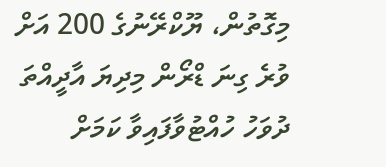މިގޮތުން، ޔޫކްރޭނުގެ 200 އަށް ވުރެ ގިނަ ޑްރޯން މިދިޔަ އާދީއްތަ ދުވަހު ހުއްޓުވާފައިވާ ކަމަށް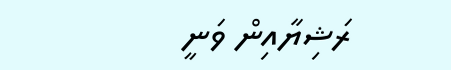ރަޝިޔާއިން ވަނީ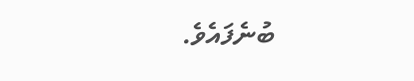ބުނެފައެވެ.